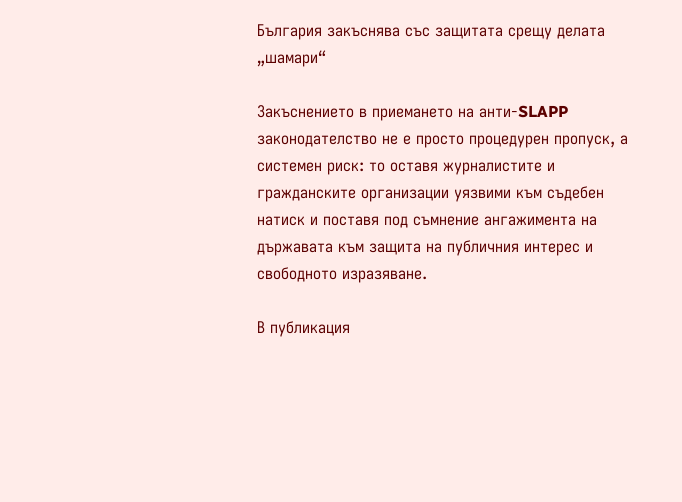България закъснява със защитата срещу делата „шамари“

Закъснението в приемането на анти-SLAPP законодателство не е просто процедурен пропуск, а системен риск: то оставя журналистите и гражданските организации уязвими към съдебен натиск и поставя под съмнение ангажимента на държавата към защита на публичния интерес и свободното изразяване.

В публикация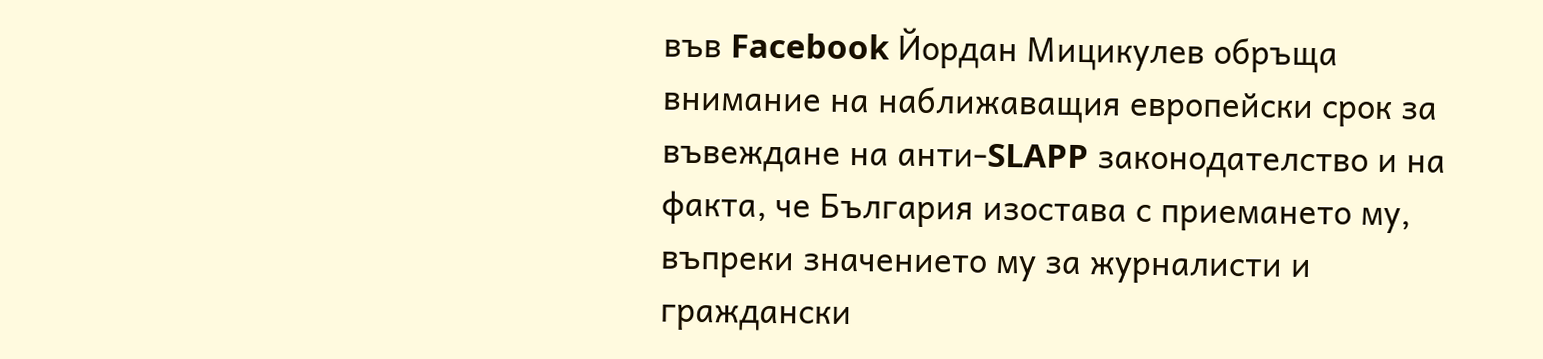във Facebook Йордан Мицикулев обръща внимание на наближаващия европейски срок за въвеждане на анти-SLAPP законодателство и на факта, че България изостава с приемането му, въпреки значението му за журналисти и граждански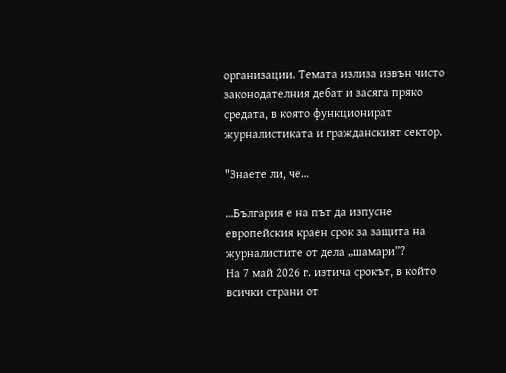организации. Темата излиза извън чисто законодателния дебат и засяга пряко средата, в която функционират журналистиката и гражданският сектор.

"Знаете ли, че…

…България е на път да изпусне европейския краен срок за защита на журналистите от дела „шамари”?
На 7 май 2026 г. изтича срокът, в който всички страни от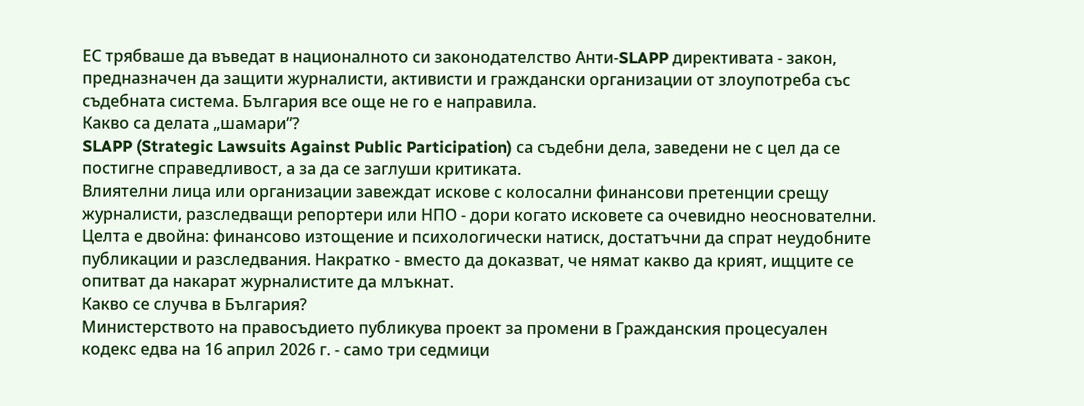ЕС трябваше да въведат в националното си законодателство Анти-SLAPP директивата - закон, предназначен да защити журналисти, активисти и граждански организации от злоупотреба със съдебната система. България все още не го е направила.
Какво са делата „шамари”?
SLAPP (Strategic Lawsuits Against Public Participation) са съдебни дела, заведени не с цел да се постигне справедливост, а за да се заглуши критиката.
Влиятелни лица или организации завеждат искове с колосални финансови претенции срещу журналисти, разследващи репортери или НПО - дори когато исковете са очевидно неоснователни. Целта е двойна: финансово изтощение и психологически натиск, достатъчни да спрат неудобните публикации и разследвания. Накратко - вместо да доказват, че нямат какво да крият, ищците се опитват да накарат журналистите да млъкнат.
Какво се случва в България?
Министерството на правосъдието публикува проект за промени в Гражданския процесуален кодекс едва на 16 април 2026 г. - само три седмици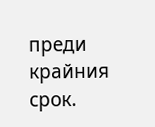преди крайния срок.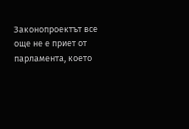Законопроектът все още не е приет от парламента, което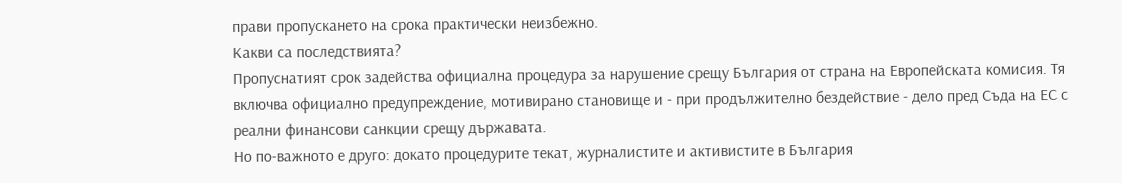прави пропускането на срока практически неизбежно.
Какви са последствията?
Пропуснатият срок задейства официална процедура за нарушение срещу България от страна на Европейската комисия. Тя включва официално предупреждение, мотивирано становище и - при продължително бездействие - дело пред Съда на ЕС с реални финансови санкции срещу държавата.
Но по-важното е друго: докато процедурите текат, журналистите и активистите в България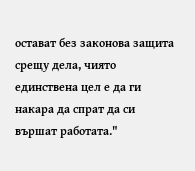остават без законова защита срещу дела, чиято единствена цел е да ги накара да спрат да си вършат работата."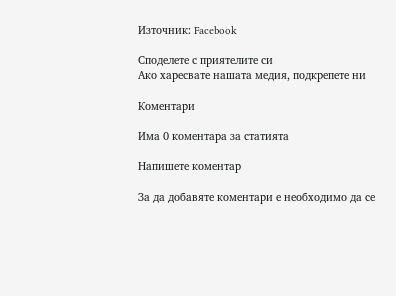Източник: Facebook

Споделете с приятелите си
Ако харесвате нашата медия, подкрепете ни

Коментари

Има 0 коментара за статията

Напишете коментар

За да добавяте коментари е необходимо да се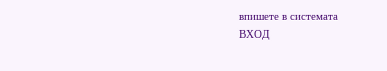впишете в системата
ВХОД